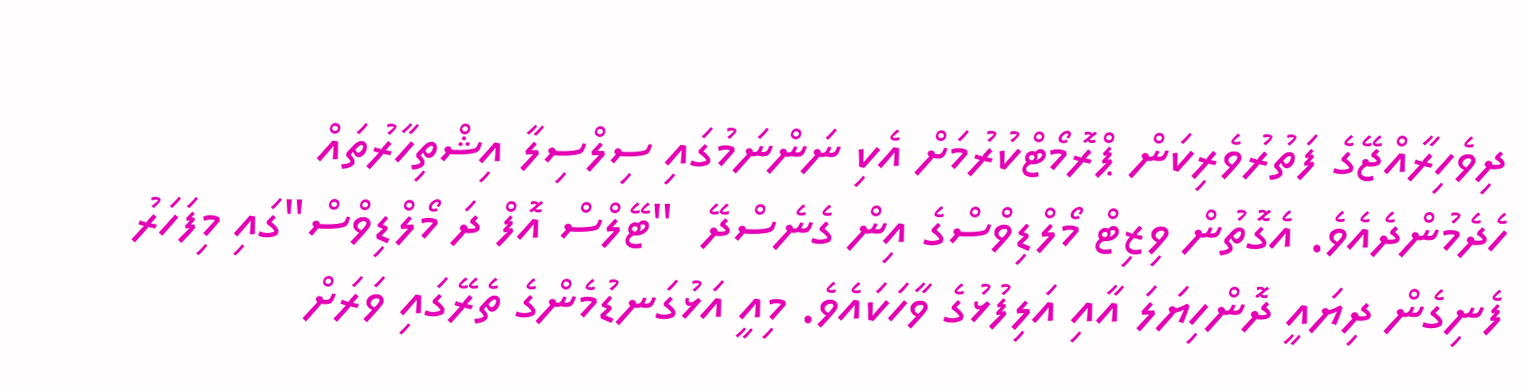ދިވެހިރާއްޖޭގެ ފަތުރުވެރިކަން ޕްރޮމޯޓްކުރުމަށް އެކި ނަންނަމުގައި ސިލްސިލާ އިޝްތިހާރުތައް ހެދެމުންދެއެވެ. އެގޮތުން ވިޒިޓް މޯލްޑިވްސްގެ އިން ގެނެސްދޭ  "ޓޭލްސް އޮފް ދަ މޯލްޑިވްސް"ގައި މިފަހަރު ފެނިގެން ދިޔައީ ދޮންހިޔަލަ އާއި އަލިފުޅުގެ ވާހަކައެވެ. މިއީ އަޅުގަނޑުމެންގެ ތެރޭގައި ވަރަށް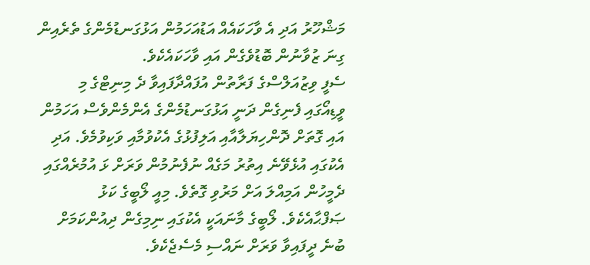މަޝްހޫރު އަދި އެ ވާހަކައެއް އަޑުއަހަމުން އަޅުގަނޑުމެންގެ ތެރެއިން ގިނަ ޒުވާނުން ބޮޑުވެގެން އައި ވާހަކައެކެވެ.
ސެފީ ވިޒުއަލްސްގެ ފަރާތުން އުފައްދާފައިވާ ދެ މިނިޓްގެ މި ވީޑިއޯގައި ފެނިގެން ދަނީ އަޅުގަނޑުމެންގެ އެންމެންވެސް އަހަމުން އައި ގޮތަށް ދޮންހިޔަލާއާއި އަލިފުޅުގެ އެކުވުމާއި ވަކިވުމެވެ. އަދި އެކުގައި އުޅެވޭނެ އިތުރު މަގެއް ނުފެނުމުން ވަރަށް ޅަ އުމުރެއްގައި ދެމީހުން އަމިއްލަ އަށް މަރުވި ގޮތެވެ. މިއީ ލޯބީގެ ކަޅު ޞަފްޙާއެކެވެ. ލޯބީގެ މާނައަކީ އެކުގައި ނިމިގެން ދިއުންކަމަށް ބުނެ ދީފައިވާ ވަރަށް ނައްސި މެސެޖެކެވެ.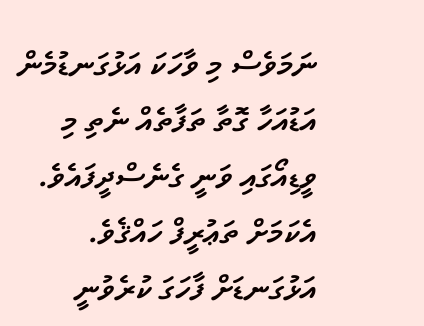ނަމަވެސް މި ވާހަކަ އަޅުގަނޑުމެން އަޑުއަހާ ގޮތާ ތަފާތެއް ނެތި މި ވީޑިއޯގައި ވަނީ ގެނެސްދީފައެވެ. އެކަމަށް ތަޢުރީފް ހައްޤެވެ.
އަޅުގަނޑަށް ފާހަގަ ކުރެވުނީ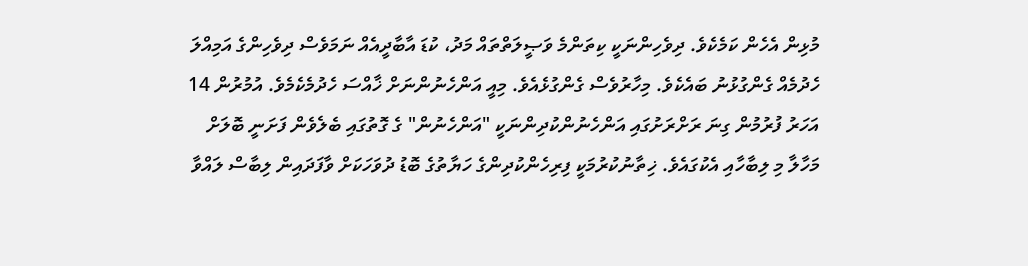މުޅިން އެހެން ކަމެކެވެ. ދިވެހިންނަކީ ކިތަންމެ ވަޞީލަތްތައް މަދު، ކުޑަ އާބާދީއެއް ނަމަވެސް ދިވެހިންގެ އަމިއްލަ ހެދުމެއް ގެންގުޅުނު ބައެކެވެ. މިހާރުވެސް ގެންގުޅެއެވެ. މިއީ އަންހެނުންނަށް ޚާއްސަ ހެދުމެކެމެވެ. އުމުރުން 14 އަހަރު ފުރުމުން ގިނަ ރަށްރަށުގައި އަންހެނުންކުދިންނަކީ "އަންހެނުން" ގެ ގޮތުގައި ބެލެވެން ފަށަނީ ބޮލަށް މަހާލާ މި ލިބާހާއި އެކުގައެވެ. ޚިތާނުކުރުމަކީ ފިރިހެންކުދިންގެ ހަޔާތުގެ ބޮޑު ދުވަހަކަށް ވާފަދައިން ލިބާސް ލައްވާ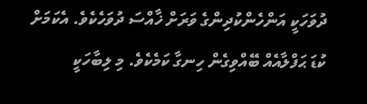ދުވަހަކީ އަންހެންކުދިންގެ ވަރަށް ޚާއްސަ ދުވަހެކެވެ. އެކަމަށް ކުޑަ ޙަފްލާއެއް ބޭއްވިގެން ހިނގާ ކަމެކެވެ. މި ލިބާހަކީ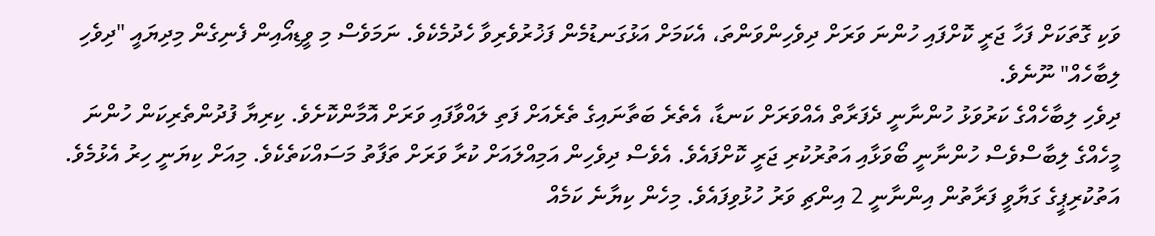ވަކި ގޮތަކަށް ފަހާ ޖަރީ ކޮށްފައި ހުންނަ ވަރަށް ދިވެހިންވަންތަ، އެކަމަށް އަޅުގަނޑުމެން ފަޚުރުވެރިވާ ހެދުމެކެވެ. ނަމަވެސް މި ވީޑިއޯއިން ފެނިގެން މިދިޔައީ "ދިވެހި ލިބާހެއް" ނޫނެވެ.
ދިވެހި ލިބާހެއްގެ ކަރުވަޅު ހުންނާނީ ދެފަރާތް އެއްވަރަށް ކަނޑާ، އެތެރެ ބަތާނައިގެ ތެރެއަށް ފަތި ލައްވާފައި ވަރަށް އޮމާންކޮށެވެ. ކިރިޔާ ފުދުންތެރިކަން ހުންނަ މީހެއްގެ ލިބާސްވެސް ހުންނާނީ ބޯވަޅާއި އަތުރުކުރި ޖަރީ ކޮށްފައެވެ. އެވެސް ދިވެހިން އަމިއްލައަށް ކުރާ ވަރަށް ތަފާތު މަސައްކަތެކެވެ. މިއަށް ކިޔަނީ ހިރު އެޅުމެވެ. އަތުކުރިޕީގެ ގަޔާވީ ފަރާތުން އިންނާނީ 2 އިންޗި ވަރު ހުޅުވިފައެވެ. މިހެން ކިޔާނެ ކަމެއް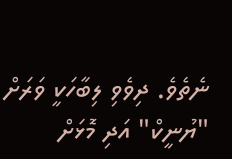ނެތެވެ. ދިވެވި ލިބާހަކީ ވަރަށް "ޔުނީކް" އަދި މޮޅަށް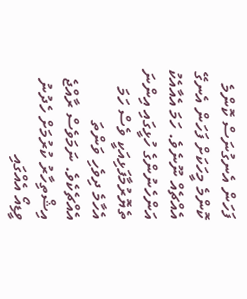ފަހަން އެނގުނަސް ކޮންމެ ކޮންމެ މީހަކަށް ފަހަން އެނގޭ އެއްޗެއް ނޫނެވެ. ހަމަ އެއާއެކު އަންހެނުންގެ ހުޅީގައި އިންނަ  ތެޔޮރުމާފަޅިއަކީ ވެސް ހަމަ އެހާމެ ދިވެހި ވަންތަ އެއްޗެކެވެ. ނަމަވެސް ރާއްޖެ އިޝްތިހާރު ކުރުމަށް ހެދުނު ވީޑިއޯ އެއްގައި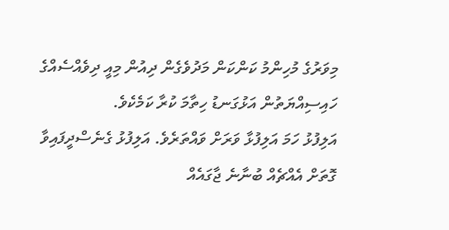މިވަރުގެ މުހިންމު ކަންކަން މަދުވެގެން ދިއުން މިއީ ދިވެއްސެއްގެ ހައިސިއްޔަތުން އަޅުގަނޑު ހިތާމަ ކުރާ ކަމެކެވެ.
އަލިފުޅު ހަމަ އަލިފުޅާ ވަރަށް ވައްތަރެވެ. އަލިފުޅު ގެނެސްދީފައިވާ ގޮތަށް އެއްޗެއް ބުނާނެ ޖާގައެއް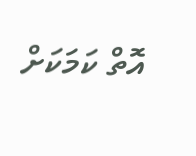އޮތް ކަމަކަށް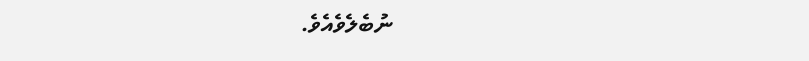ނުބެލެވެއެވެ.